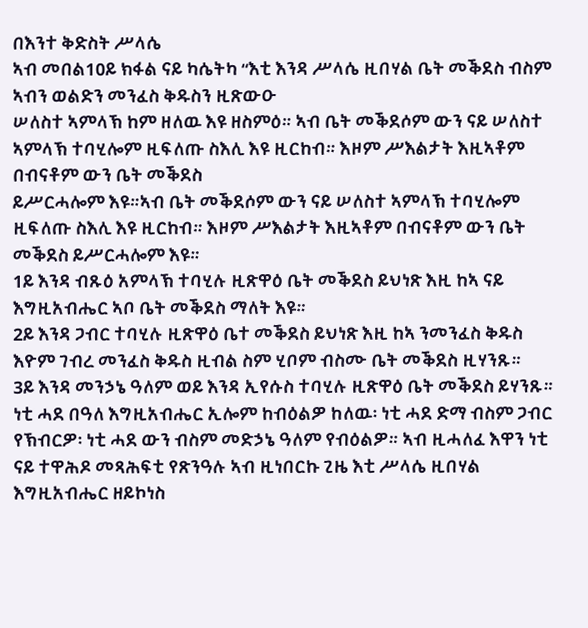በእንተ ቅድስት ሥላሴ
ኣብ መበል10ይ ክፋል ናይ ካሴትካ “እቲ እንዳ ሥላሴ ዚበሃል ቤት መቕደስ ብስም ኣብን ወልድን መንፈስ ቅዱስን ዚጽውዑ
ሠለስተ ኣምላኽ ከም ዘለዉ እዩ ዘስምዕ። ኣብ ቤት መቕደሶም ውን ናይ ሠለስተ ኣምላኽ ተባሂሎም ዚፍለጡ ስእሊ እዩ ዚርከብ። እዞም ሥእልታት እዚኣቶም በብናቶም ውን ቤት መቕደስ
ይሥርሓሎም እዩ።ኣብ ቤት መቕደሶም ውን ናይ ሠለስተ ኣምላኽ ተባሂሎም ዚፍለጡ ስእሊ እዩ ዚርከብ። እዞም ሥእልታት እዚኣቶም በብናቶም ውን ቤት መቕደስ ይሥርሓሎም እዩ።
1ይ እንዳ ብጹዕ አምላኽ ተባሂሉ ዚጽዋዕ ቤት መቕደስ ይህነጽ እዚ ከኣ ናይ እግዚአብሔር ኣቦ ቤት መቕደስ ማለት እዩ።
2ይ እንዳ ጋብር ተባሂሉ ዚጽዋዕ ቤተ መቕደስ ይህነጽ እዚ ከኣ ንመንፈስ ቅዱስ እዮም ገብረ መንፈስ ቅዱስ ዚብል ስም ሂቦም ብስሙ ቤት መቕደስ ዚሃንጹ።
3ይ እንዳ መንኃኔ ዓለም ወይ እንዳ ኢየሱስ ተባሂሉ ዚጽዋዕ ቤት መቕደስ ይሃንጹ።
ነቲ ሓደ በዓለ እግዚአብሔር ኢሎም ከብዕልዎ ከለዉ፡ ነቲ ሓደ ድማ ብስም ጋብር የኽብርዎ፡ ነቲ ሓደ ውን ብስም መድኃኔ ዓለም የብዕልዎ። ኣብ ዚሓለፈ እዋን ነቲ ናይ ተዋሕዶ መጻሕፍቲ የጽንዓሉ ኣብ ዚነበርኩ ጊዜ እቲ ሥላሴ ዚበሃል እግዚአብሔር ዘይኮነስ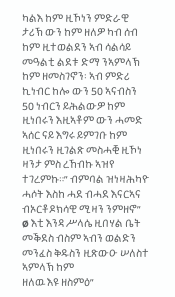ካልእ ከም ዚኾነን ምድራዊ ታሪኽ ውን ከም ዘለዎ ካብ ሰብ ከም ዚተወልደን ኣብ ሳልሳይ መዓልቲ ልደቱ ድማ ንኣምላኽ ከም ዘመስገኖን፡ ኣብ ምድሪ ኪነብር ከሎ ውን 50 ኣናብስን 50 ነብርን ይሕልውዎ ከም ዚነበሩን እዚኣቶም ውን ሓመድ ኣሰር ናይ እግሩ ይምገቡ ከም ዚነበሩን ዚገልጽ መስሓቒ ዚኾነ ዛንታ ምስ ረኸብኩ ኣዝየ ተገረምኩ።” ብምባል ዝነዛሕካዮ ሓሶት እስከ ሓደ ብሓደ እናርኣና ብኦርቶዶክሳዊ ሚዛን ንምዘኖ”
Ø እቲ እንዳ ሥላሴ ዚበሃል ቤት መቕደስ ብስም ኣብን ወልድን መንፈስ ቅዱስን ዚጽውዑ ሠለስተ ኣምላኽ ከም
ዘለዉ እዩ ዘስምዕ”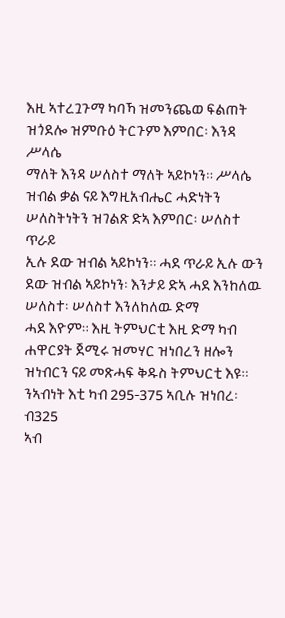እዚ ኣተረጓጉማ ካባኻ ዝመንጨወ ፍልጠት ዝጎደሎ ዝምቡዕ ትርጉም እምበር፡ እንዳ ሥላሴ
ማለት እንዳ ሠለስተ ማለት ኣይኮነን። ሥላሴ ዝብል ቃል ናይ እግዚአብሔር ሓድነትን ሠለስትነትን ዝገልጽ ድኣ እምበር፡ ሠለስተ ጥራይ
ኢሉ ደው ዝብል ኣይኮነን። ሓደ ጥራይ ኢሉ ውን ደው ዝብል ኣይኮነን፡ እንታይ ድኣ ሓደ እንከለዉ ሠለስተ፡ ሠለስተ እንለከለዉ ድማ
ሓደ እዮም። እዚ ትምህርቲ እዚ ድማ ካብ ሐዋርያት ጀሚሩ ዝመሃር ዝነበረን ዘሎን ዝነብርን ናይ መጽሓፍ ቅዱስ ትምህርቲ እዩ። ንኣብነት እቲ ካብ 295-375 ኣቢሉ ዝነበረ፡ ብ325
ኣብ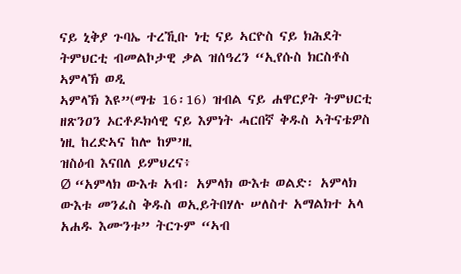ናይ ኒቅያ ጉባኤ ተረኺቡ ነቲ ናይ ኣርዮስ ናይ ክሕደት ትምህርቲ ብመልኮታዊ ቃል ዝሰዓረን “ኢየሱስ ክርስቶስ ኣምላኽ ወዲ
ኣምላኽ እዩ”(ማቴ 16፡16) ዝብል ናይ ሐዋርያት ትምህርቲ ዘጽንዐን ኦርቶዶክሳዊ ናይ እምነት ሓርበኛ ቅዱስ ኣትናቴዎስ ነዚ ከረድኣና ከሎ ከም’ዚ
ዝስዕብ እናበለ ይምህረና፥
Ø “አምላክ ውእቱ አብ፡ አምላክ ውእቱ ወልድ፡ አምላክ ውእቱ መንፈስ ቅዱስ ወኢይትበሃሉ ሠለስተ አማልክተ አላ አሐዱ እሙንቱ” ትርጉም “ኣብ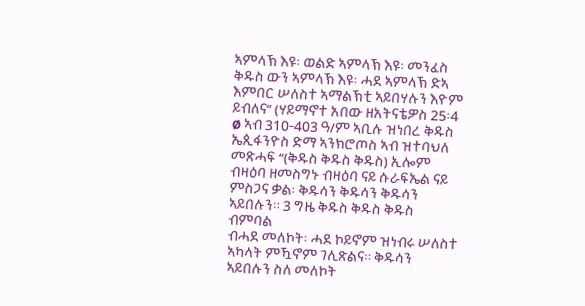ኣምላኽ እዩ፡ ወልድ ኣምላኽ እዩ፡ መንፈስ ቅዱስ ውን ኣምላኽ እዩ፡ ሓደ ኣምላኽ ድኣ እምበር ሠለስተ ኣማልኽቲ ኣይበሃሉን እዮም ይብለና” (ሃይማኖተ አበው ዘአትናቴዎስ 25፡4
Ø ኣብ 310-403 ዓ/ም ኣቢሉ ዝነበረ ቅዱስ ኤጲፋንዮስ ድማ ኣንክሮጦስ ኣብ ዝተባህለ መጽሓፍ “(ቅዱስ ቅዱስ ቅዱስ) ኢሎም
ብዛዕባ ዘመስግኑ ብዛዕባ ናይ ሱራፍኤል ናይ ምስጋና ቃል፡ ቅዱሳን ቅዱሳን ቅዱሳን ኣይበሉን። 3 ግዜ ቅዱስ ቅዱስ ቅዱስ ብምባል
ብሓደ መለኮት፡ ሓደ ኮይኖም ዝነብሩ ሠለስተ ኣካላት ምዃኖም ገሊጽልና። ቅዱሳን ኣይበሉን ስለ መለኮት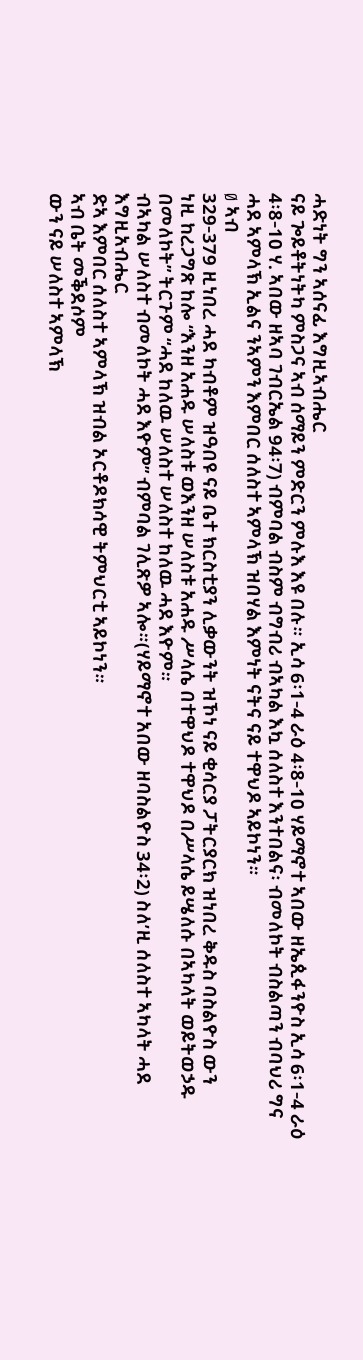ሓድነት ግን ኣሰናፊ እግዚኣብሔር
ናይ ጐይቶትነትካ ምስጋና ኣብ ሰማይን ምድርን ምሉእ እዩ በሉ። ኢሳ 6፡1-4 ራዕ 4፡8-10 ሃይማኖተ ኣበው ዘኤጲፋንዮስ ኢሳ 6፡1-4 ራዕ 4፡8-10 ሃ. ኣበው ዘኣባ ገብርኤል 94፡7) ብምባል ብስም ብግብሪ ብኣካል እኳ ሰለስተ እንተበልና፡ ብመለኮት ብስልጣን ብባህሪ ግና ሓደ ኣምላኽ ኢልና ንኣምን እምበር ሰለስተ ኣምላኽ ዝበሃል እምነት ናትና ናይ ተዋህዶ ኣይኮነን።
Ø ኣብ
329-379 ዚነበረ ሓደ ካብቶም ዝዓበዩ ናይ ቤተ ክርስቲያን ሊቃውንት ዝኾነ ናይ ቂሳርያ ፓትርያርክ ዝነበረ ቅዱስ ባስልዮስ ውን
ነዚ ከረጋግጽ ከሎ “እንዘ አሐዱ ሠለስቱ ወእንዘ ሠለስቱ አሐዱ ሥላሴ በተዋህዶ ተዋህዶ በሥላሴ ይሤለሱ በኣካላት ወይትወኃዱ
በመለኮት” ትርጉም “ሓደ ከለዉ ሠለስተ ሠለስተ ከለዉ ሓደ እዮም።
ብኣካል ሠለስተ ብመለኮት ሓደ እዮም” ብምባል ገሊጽዎ ኣሎ።(ሃይማኖተ አበው ዘባስልዮስ 34፡2) ስለ’ዚ ሰለስተ ኣካላት ሓደ እግዚአብሔር
ድኣ እምበር ሰለስተ ኣምላኽ ዝብል ኦርቶዶክሳዊ ትምህርቲ ኣይኮነን።
ኣብ ቤት መቕደሶም
ውን ናይ ሠለስተ ኣምላኽ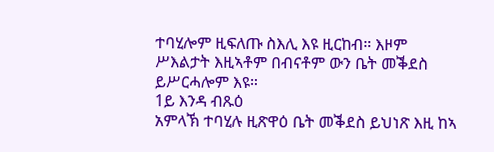ተባሂሎም ዚፍለጡ ስእሊ እዩ ዚርከብ። እዞም
ሥእልታት እዚኣቶም በብናቶም ውን ቤት መቕደስ ይሥርሓሎም እዩ።
1ይ እንዳ ብጹዕ
አምላኽ ተባሂሉ ዚጽዋዕ ቤት መቕደስ ይህነጽ እዚ ከኣ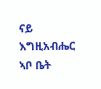ናይ እግዚአብሔር ኣቦ ቤት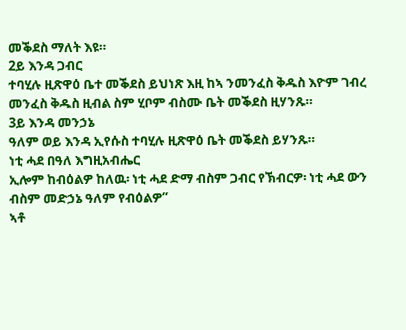መቕደስ ማለት እዩ።
2ይ እንዳ ጋብር
ተባሂሉ ዚጽዋዕ ቤተ መቕደስ ይህነጽ እዚ ከኣ ንመንፈስ ቅዱስ እዮም ገብረ መንፈስ ቅዱስ ዚብል ስም ሂቦም ብስሙ ቤት መቕደስ ዚሃንጹ።
3ይ እንዳ መንኃኔ
ዓለም ወይ እንዳ ኢየሱስ ተባሂሉ ዚጽዋዕ ቤት መቕደስ ይሃንጹ።
ነቲ ሓደ በዓለ እግዚአብሔር
ኢሎም ከብዕልዎ ከለዉ፡ ነቲ ሓደ ድማ ብስም ጋብር የኽብርዎ፡ ነቲ ሓደ ውን ብስም መድኃኔ ዓለም የብዕልዎ”
ኣቶ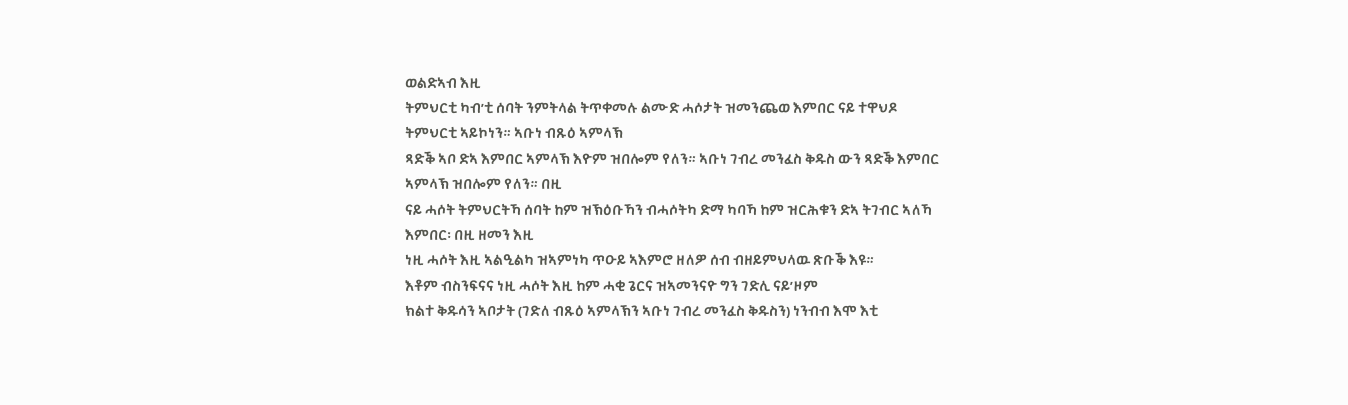ወልድኣብ እዚ
ትምህርቲ ካብ’ቲ ሰባት ንምትላል ትጥቀመሉ ልሙድ ሓሶታት ዝመንጨወ እምበር ናይ ተዋህዶ ትምህርቲ ኣይኮነን። ኣቡነ ብጹዕ ኣምላኽ
ጻድቕ ኣቦ ድኣ እምበር ኣምላኽ እዮም ዝበሎም የለን። ኣቡነ ገብረ መንፈስ ቅዱስ ውን ጻድቕ እምበር ኣምላኽ ዝበሎም የለን። በዚ
ናይ ሓሶት ትምህርትኻ ሰባት ከም ዝኽዕቡኻን ብሓሶትካ ድማ ካባኻ ከም ዝርሕቁን ድኣ ትገብር ኣለኻ እምበር፡ በዚ ዘመን እዚ
ነዚ ሓሶት እዚ ኣልዒልካ ዝኣምነካ ጥዑይ ኣእምሮ ዘለዎ ሰብ ብዘይምህላዉ ጽቡቕ እዩ።
እቶም ብስንፍናና ነዚ ሓሶት እዚ ከም ሓቂ ጌርና ዝኣመንናዮ ግን ገድሊ ናይ’ዞም
ክልተ ቅዱሳን ኣቦታት (ገድለ ብጹዕ ኣምላኽን ኣቡነ ገብረ መንፈስ ቅዱስን) ነንብብ እሞ እቲ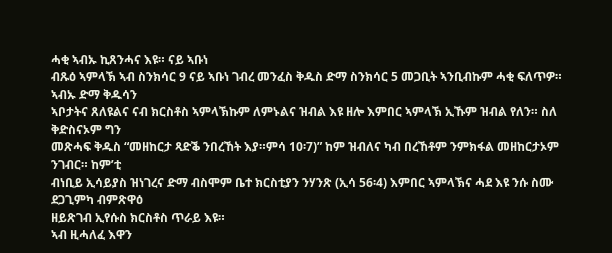ሓቂ ኣብኡ ኪጸንሓና እዩ። ናይ ኣቡነ
ብጹዕ ኣምላኽ ኣብ ስንክሳር 9 ናይ ኣቡነ ገብረ መንፈስ ቅዱስ ድማ ስንክሳር 5 መጋቢት ኣንቢብኩም ሓቂ ፍለጥዎ። ኣብኡ ድማ ቅዱሳን
ኣቦታትና ጸለዩልና ናብ ክርስቶስ ኣምላኽኩም ለምኑልና ዝብል እዩ ዘሎ እምበር ኣምላኽ ኢኹም ዝብል የለን። ስለ ቅድስናኦም ግን
መጽሓፍ ቅዱስ “መዘከርታ ጻድቕ ንበረኸት እያ።ምሳ 10፡7)” ከም ዝብለና ካብ በረኸቶም ንምክፋል መዘከርታኦም ንገብር። ከም’ቲ
ብነቢይ ኢሳይያስ ዝነገረና ድማ ብስሞም ቤተ ክርስቲያን ንሃንጽ (ኢሳ 56፡4) እምበር ኣምላኽና ሓደ እዩ ንሱ ስሙ ደጋጊምካ ብምጽዋዕ
ዘይጽገብ ኢየሱስ ክርስቶስ ጥራይ እዩ።
ኣብ ዚሓለፈ እዋን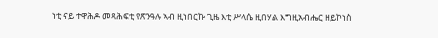ነቲ ናይ ተዋሕዶ መጻሕፍቲ የጽንዓሉ ኣብ ዚነበርኩ ጊዜ እቲ ሥላሴ ዚበሃል እግዚአብሔር ዘይኮነስ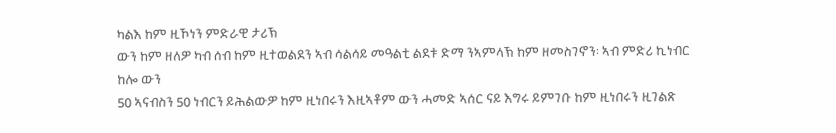ካልእ ከም ዚኾነን ምድራዊ ታሪኽ
ውን ከም ዘለዎ ካብ ሰብ ከም ዚተወልደን ኣብ ሳልሳይ መዓልቲ ልደቱ ድማ ንኣምላኽ ከም ዘመስገኖን፡ ኣብ ምድሪ ኪነብር ከሎ ውን
50 ኣናብስን 50 ነብርን ይሕልውዎ ከም ዚነበሩን እዚኣቶም ውን ሓመድ ኣሰር ናይ እግሩ ይምገቡ ከም ዚነበሩን ዚገልጽ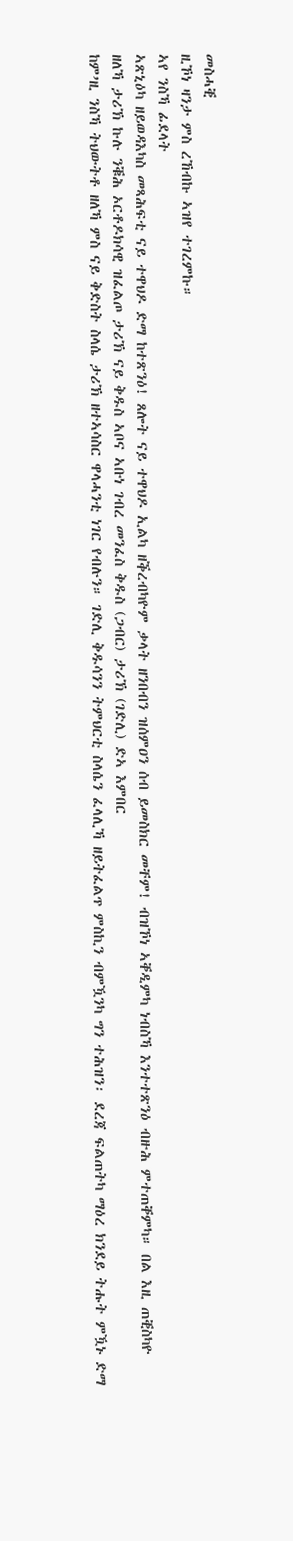መስሓቒ
ዚኾነ ዛንታ ምስ ረኸብኩ ኣዝየ ተገረምኩ።
ኣየ ንስኻ ፊደላት
ኣጽኒዕካ ዘይወዳእካስ መጻሕፍቲ ናይ ተዋህዶ ድማ ከተጽንዕ! ጸሎት ናይ ተዋህዶ ኢልካ ዘቕረብካዮም ቃላት ዘንበብን ዝሰምዐን ሰብ ይመስክር መቸም! ብዝኾነ ኣቐዲምካ ነብስኻ እንተተጽንዕ ብዙሕ ምተጠቐምካ። በል እዚ ጠቒስካዮ
ዘለኻ ታሪኽ ኩሉ ንቑሕ ኦርቶዶክሳዊ ዝፈልጦ ታሪኽ ናይ ቅዱስ ኣቦና ኣቡነ ገብረ መንፈስ ቅዱስ (ጋብር) ታሪኽ (ገድሊ) ድኣ እምበር
ከም’ዚ ንስኻ ትህውትቶ ዘለኻ ምስ ናይ ቅድስት ስላሴ ታሪኽ ዘተኣሳስር ዋላሓንቲ ነገር የብሉን። ገድሊ ቅዱሳንን ትምህርቲ ስላሴን ፈላሊኻ ዘይትፈልጥ ምስኪን ብምዃንካ ግን ተሕዝን፡ ደረጃ ፍልጠትካ ማዕረ ክንደይ ትሑት ምዃኑ ድማ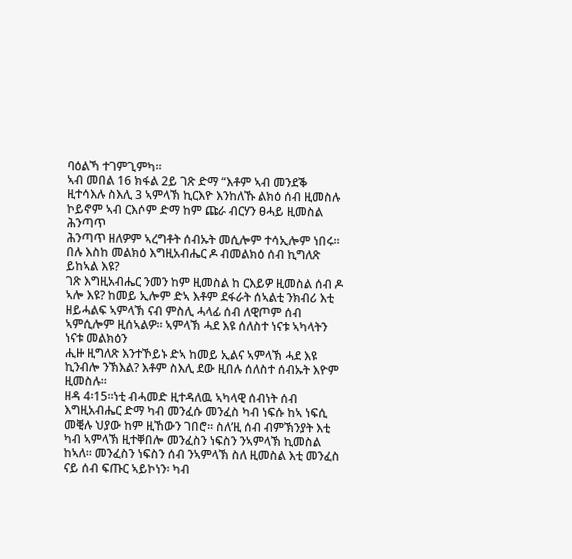ባዕልኻ ተገምጊምካ።
ኣብ መበል 16 ክፋል 2ይ ገጽ ድማ “እቶም ኣብ መንደቕ
ዚተሳእሉ ስእሊ 3 ኣምላኽ ኪርእዮ እንከለኹ ልክዕ ሰብ ዚመስሉ ኮይኖም ኣብ ርእሶም ድማ ከም ጩራ ብርሃን ፀሓይ ዚመስል ሕንጣጥ
ሕንጣጥ ዘለዎም ኣረግቶት ሰብኡት መሲሎም ተሳኢሎም ነበሩ። በሉ እስከ መልክዕ እግዚአብሔር ዶ ብመልክዕ ሰብ ኪግለጽ ይከኣል እዩ?
ገጽ እግዚአብሔር ንመን ከም ዚመስል ከ ርእይዎ ዚመስል ሰብ ዶ ኣሎ እዩ? ከመይ ኢሎም ድኣ እቶም ደፋራት ሰኣልቲ ንክብሪ እቲ
ዘይሓልፍ ኣምላኽ ናብ ምስሊ ሓላፊ ሰብ ለዊጦም ሰብ ኣምሲሎም ዚሰኣልዎ። ኣምላኽ ሓደ እዩ ሰለስተ ነናቱ ኣካላትን ነናቱ መልክዕን
ሒዙ ዚግለጽ እንተኾይኑ ድኣ ከመይ ኢልና ኣምላኽ ሓደ እዩ ኪንብሎ ንኽእል? እቶም ስእሊ ደው ዚበሉ ሰለስተ ሰብኡት እዮም ዚመስሉ።
ዘዳ 4፡15።ነቲ ብሓመድ ዚተዳለዉ ኣካላዊ ሰብነት ሰብ እግዚአብሔር ድማ ካብ መንፈሱ መንፈስ ካብ ነፍሱ ከኣ ነፍሲ መቒሉ ህያው ከም ዚኸውን ገበሮ። ስለ’ዚ ሰብ ብምኽንያት እቲ ካብ ኣምላኽ ዚተቐበሎ መንፈስን ነፍስን ንኣምላኽ ኪመስል ከኣለ። መንፈስን ነፍስን ሰብ ንኣምላኽ ስለ ዚመስል እቲ መንፈስ ናይ ሰብ ፍጡር ኣይኮነን፡ ካብ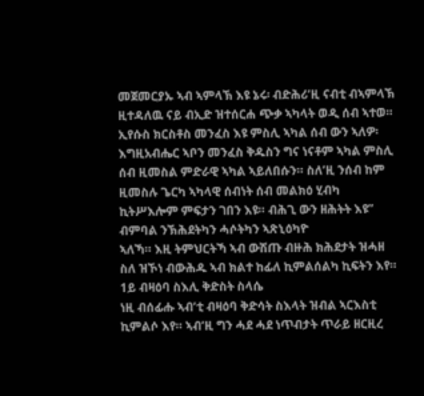መጀመርያኡ ኣብ ኣምላኽ እዩ ኔሩ፡ ብድሕሪ’ዚ ናብቲ ብኣምላኽ ዚተዳለዉ ናይ ብኢድ ዝተሰርሐ ጭቃ ኣካላት ወዲ ሰብ ኣተወ። ኢየሱስ ክርስቶስ መንፈስ እዩ ምስሊ ኣካል ሰብ ውን ኣለዎ፡ እግዚአብሔር ኣቦን መንፈስ ቅዱስን ግና ነናቶም ኣካል ምስሊ ሰብ ዚመስል ምድራዊ ኣካል ኣይለበሱን። ስለ’ዚ ንሰብ ከም ዚመስሉ ጌርካ ኣካላዊ ሰብነት ሰብ መልክዕ ሂብካ ኪትሥእሎም ምፍታን ገበን እዩ። ብሕጊ ውን ዘሕትት እዩ” ብምባል ንኽሕደትካን ሓሶትካን ኣጽኒዕካዮ
ኣለኻ። እዚ ትምህርትኻ ኣብ ውሽጡ ብዙሕ ክሕደታት ዝሓዘ ስለ ዝኾነ ብውሕዱ ኣብ ክልተ ከፊለ ኪምልሰልካ ኪፍትን እየ።
1ይ ብዛዕባ ስእሊ ቅድስት ስላሴ
ነዚ ብሰፊሑ ኣብ’ቲ ብዛዕባ ቅድሳት ስእላት ዝብል ኣርእስቲ ኪምልሶ እየ። ኣብ’ዚ ግን ሓደ ሓደ ነጥብታት ጥራይ ዘርዚረ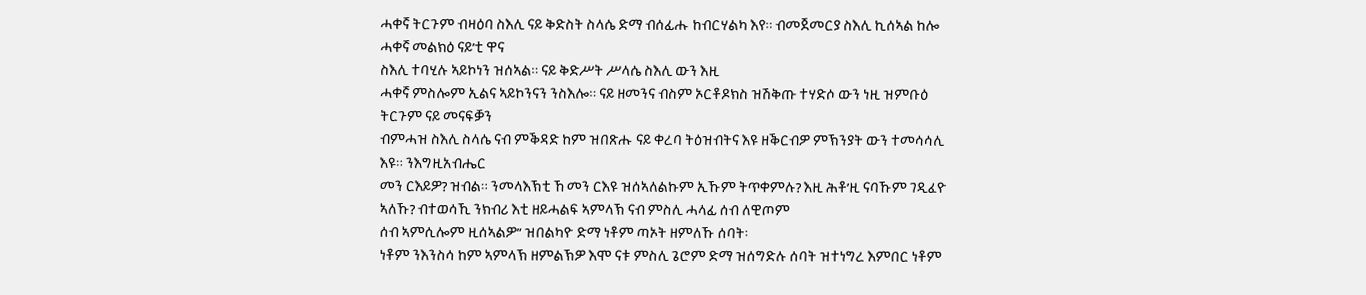ሓቀኛ ትርጉም ብዛዕባ ስእሊ ናይ ቅድስት ስላሴ ድማ ብሰፊሑ ከብርሃልካ እየ። ብመጀመርያ ስእሊ ኪሰኣል ከሎ ሓቀኛ መልክዕ ናይ’ቲ ዋና
ስእሊ ተባሂሉ ኣይኮነን ዝሰኣል። ናይ ቅድሥት ሥላሴ ስእሊ ውን እዚ
ሓቀኛ ምስሎም ኢልና ኣይኮንናን ንስእሎ። ናይ ዘመንና ብስም ኦርቶዶክስ ዝሽቅጡ ተሃድሶ ውን ነዚ ዝምቡዕ ትርጉም ናይ መናፍቓን
ብምሓዝ ስእሊ ስላሴ ናብ ምቕዳድ ከም ዝበጽሑ ናይ ቀረባ ትዕዝብትና እዩ ዘቕርብዎ ምኽንያት ውን ተመሳሳሊ እዩ። ንእግዚአብሔር
መን ርእይዎ? ዝብል። ንመላእኽቲ ኸ መን ርእዩ ዝሰኣለልኩም ኢኹም ትጥቀምሉ? እዚ ሕቶ’ዚ ናባኹም ገዲፈዮ ኣለኹ? ብተወሳኺ ንክብሪ እቲ ዘይሓልፍ ኣምላኽ ናብ ምስሊ ሓላፊ ሰብ ለዊጦም
ሰብ ኣምሲሎም ዚሰኣልዎ” ዝበልካዮ ድማ ነቶም ጣኦት ዘምለኹ ሰባት፡
ነቶም ንእንስሳ ከም ኣምላኽ ዘምልኽዎ እሞ ናቱ ምስሊ ጌሮም ድማ ዝሰግድሉ ሰባት ዝተነግረ እምበር ነቶም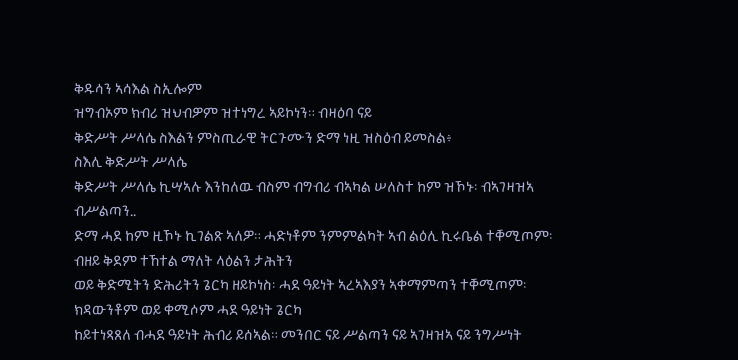ቅዱሳን ኣሳእል ስኢሎም
ዝግብኦም ክብሪ ዝህብዎም ዝተነግረ ኣይኮነን። ብዛዕባ ናይ
ቅድሥት ሥላሴ ስእልን ምስጢራዊ ትርጉሙን ድማ ነዚ ዝስዕብ ይመስል፥
ስእሊ ቅድሥት ሥላሴ
ቅድሥት ሥላሴ ኪሣኣሉ እንከለዉ ብስም ብግብሪ ብኣካል ሠለስተ ከም ዝኾኑ፡ ብኣገዛዝኣ ብሥልጣን..
ድማ ሓደ ከም ዚኾኑ ኪገልጽ ኣለዎ። ሓድነቶም ንምምልካት ኣብ ልዕሊ ኪሩቤል ተቐሚጦም፡ ብዘይ ቅደም ተኸተል ማለት ላዕልን ታሕትን
ወይ ቅድሚትን ድሕሪትን ጌርካ ዘይኮነስ፡ ሓደ ዓይነት ኣረኣእያን ኣቀማምጣን ተቐሚጦም፡ ክዳውንቶም ወይ ቀሚሶም ሓደ ዓይነት ጌርካ
ከይተነጻጸለ ብሓደ ዓይነት ሕብሪ ይሰኣል። መንበር ናይ ሥልጣን ናይ ኣገዛዝኣ ናይ ንግሥነት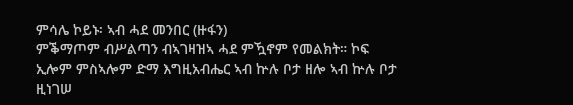ምሳሌ ኮይኑ፡ ኣብ ሓደ መንበር (ዙፋን)
ምቕማጦም ብሥልጣን ብኣገዛዝኣ ሓደ ምዃኖም የመልክት። ኮፍ ኢሎም ምስኣሎም ድማ እግዚአብሔር ኣብ ኵሉ ቦታ ዘሎ ኣብ ኵሉ ቦታ ዚነገሠ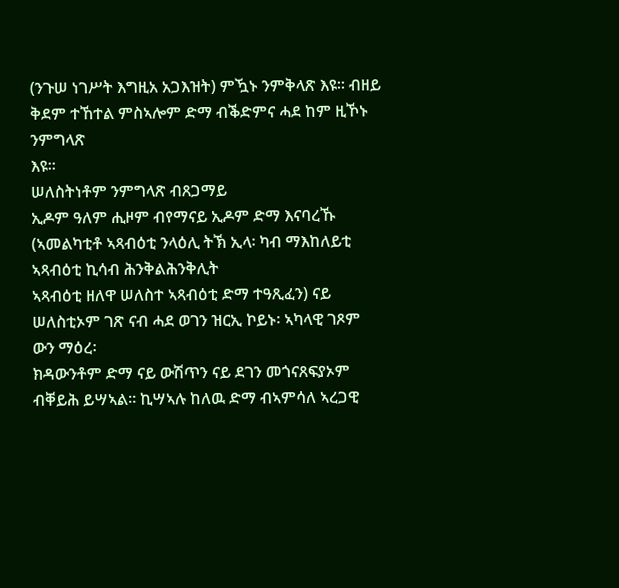(ንጉሠ ነገሥት እግዚአ አጋእዝት) ምዃኑ ንምቅላጽ እዩ። ብዘይ ቅደም ተኸተል ምስኣሎም ድማ ብቕድምና ሓደ ከም ዚኾኑ ንምግላጽ
እዩ።
ሠለስትነቶም ንምግላጽ ብጸጋማይ
ኢዶም ዓለም ሒዞም ብየማናይ ኢዶም ድማ እናባረኹ (ኣመልካቲቶ ኣጻብዕቲ ንላዕሊ ትኽ ኢላ፡ ካብ ማእከለይቲ ኣጻብዕቲ ኪሳብ ሕንቅልሕንቅሊት
ኣጻብዕቲ ዘለዋ ሠለስተ ኣጻብዕቲ ድማ ተዓጺፈን) ናይ ሠለስቲኦም ገጽ ናብ ሓደ ወገን ዝርኢ ኮይኑ፡ ኣካላዊ ገጾም ውን ማዕረ፡
ክዳውንቶም ድማ ናይ ውሽጥን ናይ ደገን መጎናጸፍያኦም ብቐይሕ ይሣኣል። ኪሣኣሉ ከለዉ ድማ ብኣምሳለ ኣረጋዊ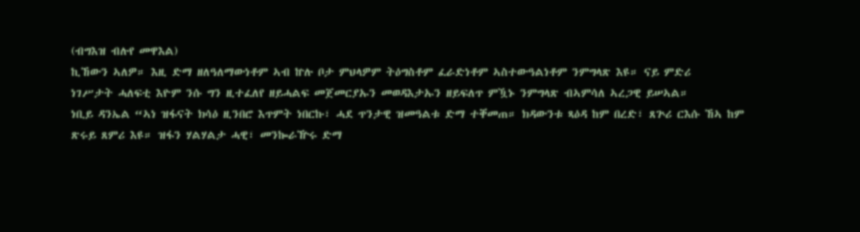(ብግእዝ ብሉየ መዋእል)
ኪኸውን ኣለዎ። እዚ ድማ ዘለዓለማውነቶም ኣብ ኵሉ ቦታ ምህላዎም ትዕግስቶም ፈራድነቶም ኣስተውዓልነቶም ንምግላጽ እዩ። ናይ ምድሪ
ነገሥታት ሓለፍቲ እዮም ንሱ ግን ዚተፈለየ ዘይሓልፍ መጀመርያኡን መወዳእታኡን ዘይፍለጥ ምዃኑ ንምግላጽ ብኣምሳለ ኣረጋዊ ይሠኣል።
ነቢይ ዳንኤል “ኣነ ዝፋናት ክሳዕ ዚንበሮ እጥምት ነበርኩ፣ ሓደ ጥንታዊ ዝመዓልቱ ድማ ተቐመጠ። ክዳውንቱ ጻዕዳ ከም በረድ፣ ጸጕሪ ርእሱ ኸኣ ከም ጽሩይ ጸምሪ እዩ። ዝፋን ሃልሃልታ ሓዊ፣ መንኰራዅሩ ድማ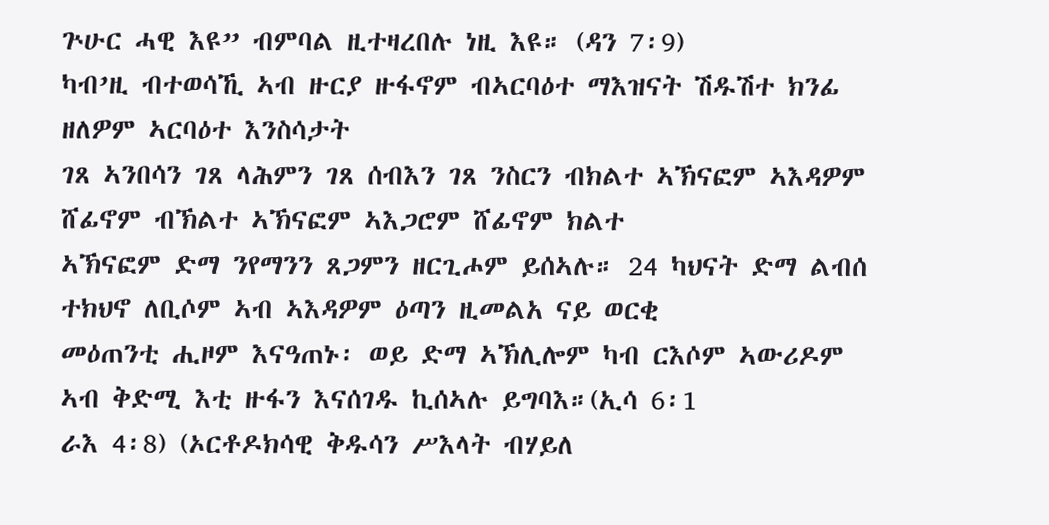ጕሁር ሓዊ እዩ” ብምባል ዚተዛረበሉ ነዚ እዩ። (ዳን 7፡9)
ካብ’ዚ ብተወሳኺ ኣብ ዙርያ ዙፋኖም ብኣርባዕተ ማእዝናት ሽዱሽተ ክንፊ ዘለዎም ኣርባዕተ እንስሳታት
ገጸ ኣንበሳን ገጸ ላሕምን ገጸ ሰብእን ገጸ ንስርን ብክልተ ኣኽናፎም ኣእዳዎም ሸፊኖም ብኽልተ ኣኽናፎም ኣእጋሮም ሸፊኖም ክልተ
ኣኽናፎም ድማ ንየማንን ጸጋምን ዘርጊሖም ይሰኣሉ። 24 ካህናት ድማ ልብሰ ተክህኖ ለቢሶም ኣብ ኣእዳዎም ዕጣን ዚመልአ ናይ ወርቂ
መዕጠንቲ ሒዞም እናዓጠኑ፡ ወይ ድማ ኣኽሊሎም ካብ ርእሶም ኣውሪዶም ኣብ ቅድሚ እቲ ዙፋን እናሰገዱ ኪሰኣሉ ይግባእ።(ኢሳ 6፡1
ራእ 4፡8) (ኦርቶዶክሳዊ ቅዱሳን ሥእላት ብሃይለ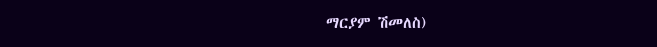ማርያም ሽመለስ)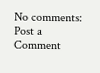No comments:
Post a Comment